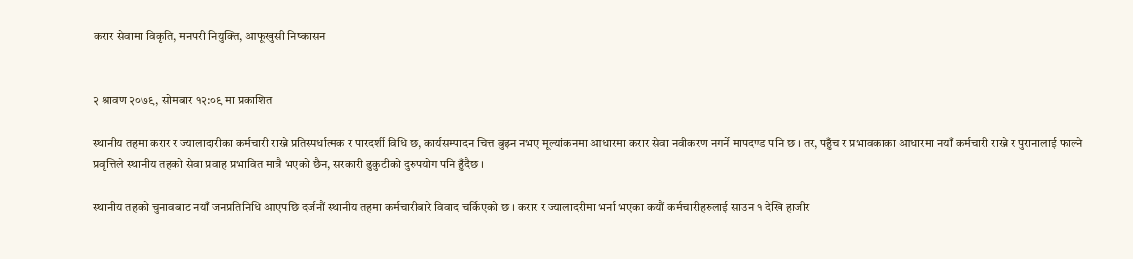करार सेवामा विकृति, मनपरी नियुक्ति, आफूखुसी निष्कासन


२ श्रावण २०७९, सोमबार १२:०९ मा प्रकाशित

स्थानीय तहमा करार र ज्यालादारीका कर्मचारी राख्ने प्रतिस्पर्धात्मक र पारदर्शी विधि छ, कार्यसम्पादन चित्त बुझ्न नभए मूल्यांकनमा आधारमा करार सेवा नवीकरण नगर्ने मापदण्ड पनि छ । तर, पहुँच र प्रभावकाका आधारमा नयाँ कर्मचारी राख्ने र पुरानालाई फाल्ने प्रवृत्तिले स्थानीय तहको सेवा प्रवाह प्रभावित मात्रै भएको छैन, सरकारी ढुकुटीको दुरुपयोग पनि हुँदैछ ।

स्थानीय तहको चुनावबाट नयाँ जनप्रतिनिधि आएपछि दर्जनौं स्थानीय तहमा कर्मचारीबारे विवाद चर्किएको छ । करार र ज्यालादरीमा भर्ना भएका कयौं कर्मचारीहरुलाई साउन १ देखि हाजीर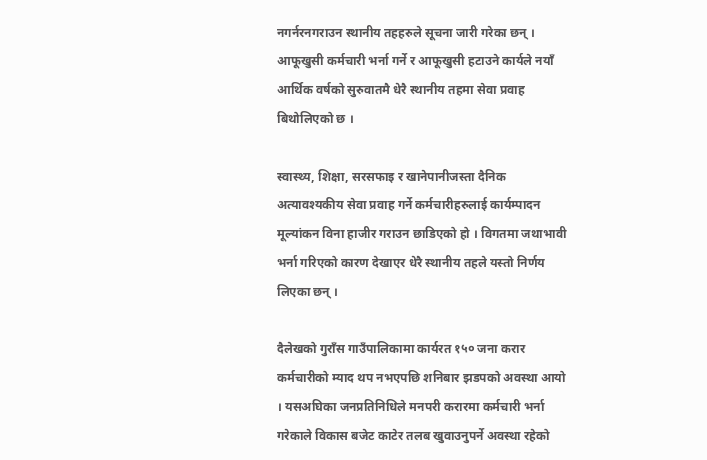नगर्नरनगराउन स्थानीय तहहरुले सूचना जारी गरेका छन् । आफूखुसी कर्मचारी भर्ना गर्ने र आफूखुसी हटाउने कार्यले नयाँ आर्थिक वर्षको सुरुवातमै धेरै स्थानीय तहमा सेवा प्रवाह बिथोलिएको छ ।

स्वास्थ्य, शिक्षा, सरसफाइ र खानेपानीजस्ता दैनिक अत्यावश्यकीय सेवा प्रवाह गर्ने कर्मचारीहरुलाई कार्यम्पादन मूल्यांकन विना हाजीर गराउन छाडिएको हो । विगतमा जथाभावी भर्ना गरिएको कारण देखाएर धेरै स्थानीय तहले यस्तो निर्णय लिएका छन् ।

दैलेखको गुराँस गाउँपालिकामा कार्यरत १५० जना करार कर्मचारीको म्याद थप नभएपछि शनिबार झडपको अवस्था आयो । यसअघिका जनप्रतिनिधिले मनपरी करारमा कर्मचारी भर्ना गरेकाले विकास बजेट काटेर तलब खुवाउनुपर्ने अवस्था रहेको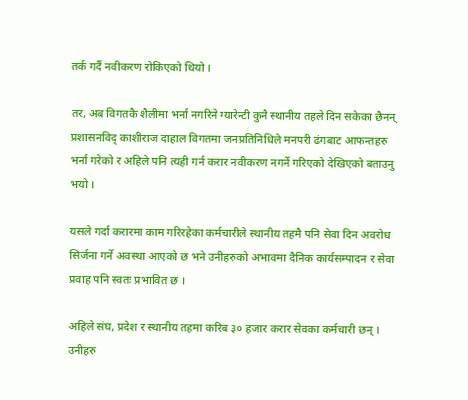तर्क गर्दै नवीकरण रोकिएको थियो ।

तर, अब विगतकै शैलीमा भर्ना नगरिने ग्यारेन्टी कुनै स्थानीय तहले दिन सकेका छैनन् प्रशासनविद् काशीराज दाहाल विगतमा जनप्रतिनिधिले मनपरी ढंगबाट आफन्तहरु भर्ना गरेको र अहिले पनि त्यही गर्न करार नवीकरण नगर्ने गरिएको देखिएको बताउनु भयो ।

यसले गर्दा करारमा काम गरिरहेका कर्मचारीले स्थानीय तहमै पनि सेवा दिन अवरोध सिर्जना गर्ने अवस्था आएको छ भने उनीहरुको अभावमा दैनिक कार्यसम्पादन र सेवा प्रवाह पनि स्वतः प्रभावित छ ।

अहिले संघ, प्रदेश र स्थानीय तहमा करिब ३० हजार करार सेवका कर्मचारी छन् । उनीहरु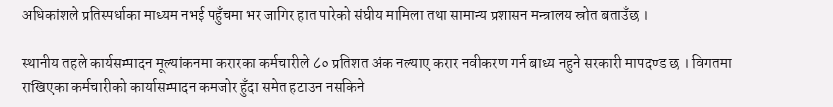अधिकांशले प्रतिस्पर्धाका माध्यम नभई पहुँचमा भर जागिर हात पारेको संघीय मामिला तथा सामान्य प्रशासन मन्त्रालय स्रोत बताउँछ ।

स्थानीय तहले कार्यसम्पादन मूल्यांकनमा करारका कर्मचारीले ८० प्रतिशत अंक नल्याए करार नवीकरण गर्न बाध्य नहुने सरकारी मापदण्ड छ । विगतमा राखिएका कर्मचारीको कार्यासम्पादन कमजोर हुँदा समेत हटाउन नसकिने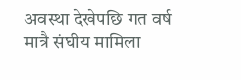अवस्था देखेपछि गत वर्ष मात्रै संघीय मामिला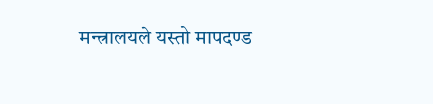मन्त्रालयले यस्तो मापदण्ड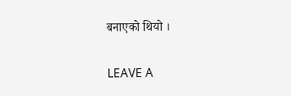बनाएको थियो ।

LEAVE A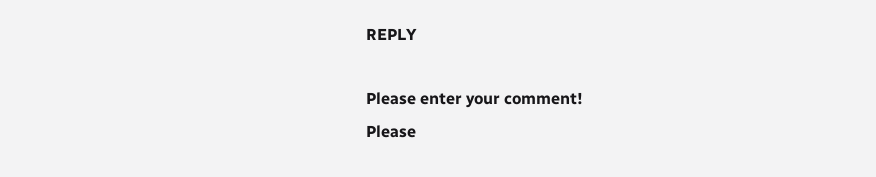REPLY

Please enter your comment!
Please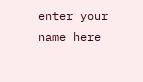enter your name here